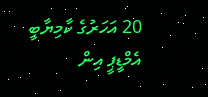20 އަހަރުގެ ކާމިޔާބީ އެމްޑީޕީ އިން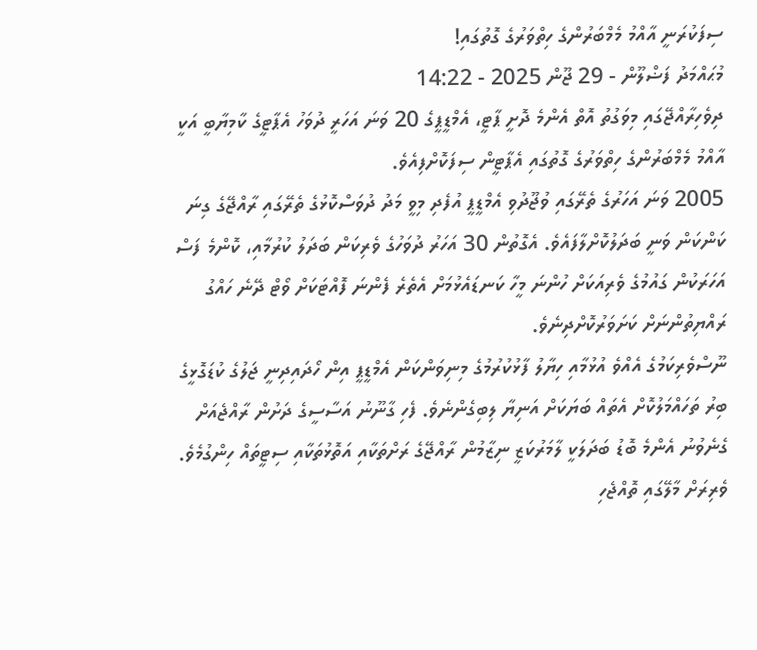ސިފަކުރަނީ އާއްމު މެމްބަރުންގެ ހިތްވަރުގެ ގޮތުގައި!
މުޙައްމަދު ފަޟްލޫން - 29 ޖޫން 2025 - 14:22
ދިވެހިރާއްޖޭގައި މިވަގުތު އޮތް އެންމެ ދޮށީ ޕާޓީ، އެމްޑީޕީގެ 20 ވަނަ އަހަރީ ދުވަހު އެޕާޓީގެ ކާމިޔާބީ އަކީ އާއްމު މެމްބަރުންގެ ހިތްވަރުގެ ގޮތުގައި އެޕާޓީން ސިފަކޮށްފިއެވެ.
2005 ވަނަ އަހަރުގެ ތެރޭގައި ވުޖޫދުވި އެމްޑީޕީ އުފެދި މިވީ މަދު ދުވަސްކޮޅުގެ ތެރޭގައި ރާއްޖޭގެ ގިނަ ކަންކަން ވަނީ ބަދަލުކޮށްލާފައެވެ. އެގޮތުން 30 އަހަރު ދުވަހުގެ ވެރިކަން ބަދަލު ކުރުމާއި، ކޮންމެ ފަސް އަހަރަކުން ގައުމުގެ ވެރިއަކަށް ހުންނަ މީހާ ކަނޑައެޅުމަށް އެތެރެ ފެންނަ ފޮއްޓަކަށް ވޯޓް ދޭނެ ހައްގު ރައްޔިތުންނަށް ކަށަވަރުކޮށްދިނެވެ.
ނޫސްވެރިކަމުގެ އެއްވެ އުޅުމާއި ހިޔާލު ފާޅުކުރުމުގެ މިނިވަންކަން އެމްޑީޕީ އިން ހޯދައިދިނީ ޖަލުގެ ކުޑަގޮޅީގެ ބިރު ތަހައްމަލުކޮށް އެތައް ބަޔަކަށް އަނިޔާ ލިބިގެންނެވެ. ފެހި ގާނޫނު އަސާސީގެ ދަށުން ރާއްޖެއަށް ގެނެވުނު އެންމެ ބޮޑު ބަދަލަކީ ލާމަރުކަޒީ ނިޒާމުން ރާއްޖޭގެ ރަށްތަކާއި އަތޮޅުތަކާއި ސިޓީތައް ހިންގުމެވެ.
ވެރިރަށް މާލޭގައި ތޮއްޖެހި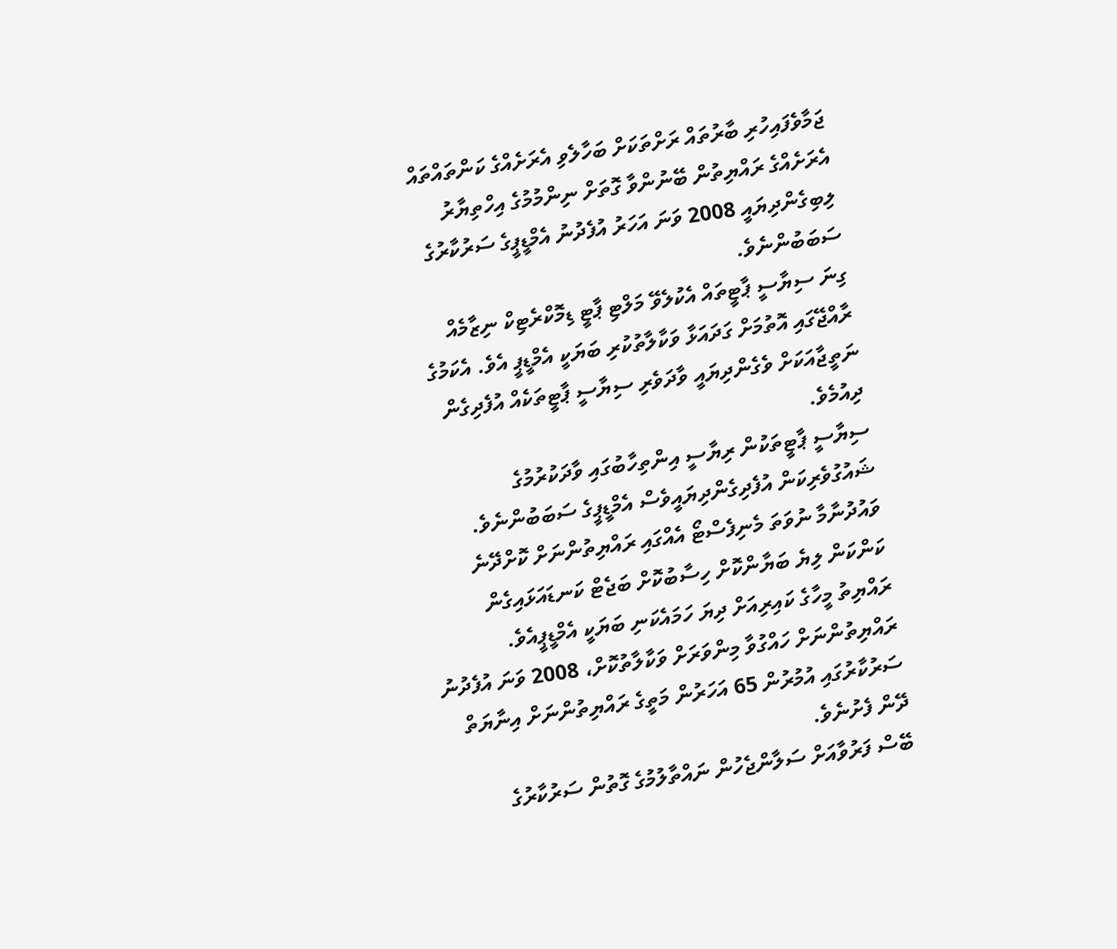ޖަމާވެފައިހުރި ބާރުތައް ރަށްތަކަށް ބަހާލެވި އެރަށެއްގެ ކަންތައްތައް އެރަށެއްގެ ރައްޔިތުން ބޭނުންވާ ގޮތަށް ނިންމުމުގެ އިހްތިޔާރު ލިބިގެންދިޔައީ 2008 ވަނަ އަހަރު އުފެދުނު އެމްޑީޕީގެ ސަރުކާރުގެ ސަބަބުންނެވެ.
ގިނަ ސިޔާސީ ޕާޓީތައް އެކުލެވޭ މަލްޓި ޕާޓީ ޑިމޮކްރެޓިކް ނިޒާމެއް ރާއްޖޭގައި އޮތުމަށް ގަދައަޅާ ވަކާލާތުކުރި ބަޔަކީ އެމްޑީޕީ އެވެ. އެކަމުގެ ނަތީޖާއަކަށް ވެގެންދިޔައީ ވާދަވެރި ސިޔާސީ ޕާޓީތަކެއް އުފެދިގެން ދިއުމެވެ.
ސިޔާސީ ޕާޓީތަކުން ރިޔާސީ އިންތިހާބުގައި ވާދަކުރުމުގެ ޝައުގުވެރިކަން އުފެދިގެންދިޔައީވެސް އެމްޑީޕީގެ ސަބަބުންނެވެ.
ވައުދުނާމާ ނުވަތަ މެނިފެސްޓޯ އެއްގައި ރައްޔިތުންނަށް ކޮށްދޭނެ ކަންކަން ލިޔެ ބަޔާންކޮށް ހިސާބުކޮށް ބަޖެޓް ކަނޑައަޅައިގެން ރައްޔިތު މީހާގެ ކައިރިއަށް ދިޔަ ހަމައެކަނި ބަޔަކީ އެމްޑީޕީއެވެ.
ރައްޔިތުންނަށް ހައްގުވާ މިންވަރަށް ވަކާލާތުކޮށް، 2008 ވަނަ އުފެދުނު ސަރުކާރުގައި އުމުރުން 65 އަހަރުން މަތީގެ ރައްޔިތުންނަށް އިނާޔަތް ދޭން ފެށުނެވެ.
ބޭސް ފަރުވާއަށް ސަލާންޖެހުން ނައްތާލުމުގެ ގޮތުން ސަރުކާރުގެ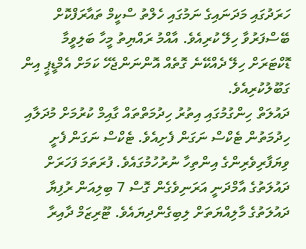ހަރަދުގައި މަދަނައިގެ ނަމުގައި ހެލްތު ސްކީމް ތައާރަފްކޮށް ބޭސްފަރުވާ ހިލޭ ކުރިއެވެ. އާއްމު ރައްޔިތު މީހާ ބަލިވީމާ ޑޮކްޓަރަށް ހިލޭ ދެއްކޭނެ ގޮތެއް އޮންނަންޖެހޭ ކަމަށް އެމްޑީޕީ އިން ގަބޫލުކުރިއެވެ.
ދައުލަތް ހިންގުމުގައި އިތުރު ހިދުމަތްތައް ގާއިމް ކުރުމަށް މުދަލާއި ހިދުމަތުން ޓެކްސް ނަގަން ފެށިއެވެ. ޓެކްސް ނަގަން ފެށީ ވިޔަފާރިވެރިންގެ އިންތިހާ ނުރުހުމުގައެވެ. ފުރަތަމަ ފަހަރަށް ދައުލަތުގެ އާމްދަނީ އަރަނިވެގެން ގޮސް 7 ބިލިއަން ރުފިޔާ ދައުލަތުގެ މާލިއްޔަތަށް ލިބިގެންދިޔައެވެ. ޓޫރިޒަމް ދާއިރާ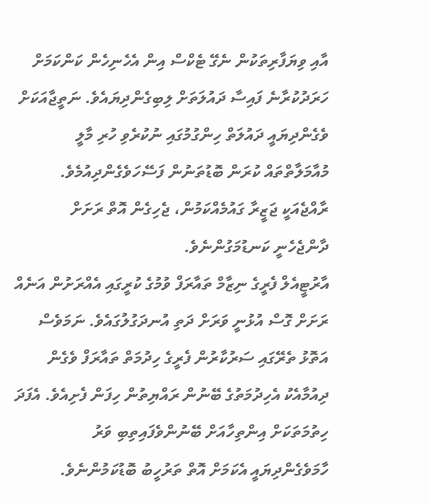އާއި ވިޔަފާރިތަކުން ނެގޭ ޓެކްސް އިން އެހެނިހެން ކަންކަމަށް ހަރަދުކުރާނެ ފައިސާ ދައުލަތަށް ލިބިގެންދިޔައެވެ. ނަތީޖާއަކަށް ވެގެންދިޔައީ ދައުލަތް ހިންގުމުގައި ނުކުރެވި ހުރި މާލީ މުއާމަލާތްތައް ކުރަން ބޮޑުތަނުން ފަސޭހަވެގެންދިއުމެވެ.
ރާއްޖެއަކީ ޖަޒީރާ ގައުމެއްކަމުން، ޖެހިގެން އޮތް ރަށަށް ދާންޖެހެނީ ކަނޑުމަގުންނެވެ.
އާރުޓީއެލް ފެރީގެ ނިޒާމް ތައާރަފް ވުމުގެ ކުރީގައި އެއްރަށުން އަނެއް ރަށަށް ގޮސް އުޅުނީ ވަރަށް ދަތި އުނދަގުލުގައެވެ. ނަމަވެސް އަތޮޅު ތެރޭގައި ސަރުކާރުން ފެރީގެ ހިދުމަތް ތައާރަފް ވެގެން ދިއުމާއެކު އެހިދުމަތުގެ ބޭނުން ރައްޔިތުން ހިފަން ފެށިއެވެ. އެފަދަ ހިތުމަތަކަށް އިންތިހާއަށް ބޭނުންވެފައިތިބި ވަރު ހާމަވެގެންދިޔައީ އެކަމަށް އޮތް ތަރުހީބު ބޮޑުކަމުންނެވެ.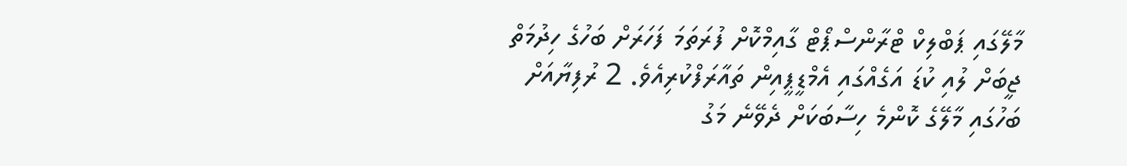މާލޭގައި ޕަބްލިކް ޓްރާންސްޕޯޓް ގާއިމްކޮށް ފުރަތަމަ ފަހަރަށް ބަހުގެ ހިދުމަތް ޖީބަށް ލުއި ކުޑަ އަގެއްގައި އެމްޑީޕީއިން ތައާރަފްކުރިއެވެ. 2 ރުފިޔާއަށް ބަހުގައި މާލޭގެ ކޮންމެ ހިސާބަކަށް ދެވޭނެ މަގު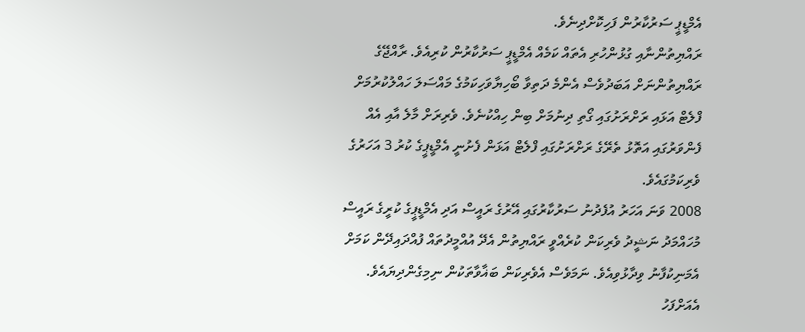އެމްޑީޕީ ސަރުކާރުން ފަހިކޮށްދިނެވެ.
ރައްޔިތުންނާއި ގުޅުންހުރި އެތައް ކަމެއް އެމްޑީޕީ ސަރުކާރުން ކުރިއެވެ. ރާއްޖޭގެ ރައްޔިތުންނަށް އަބަދުވެސް އެންމެ ދަތިވާ ބޯހިޔާވަހިކަމުގެ މައްސަލަ ހައްލުކުރުމަށް ފްލެޓް އަޅައި ރަށްރަށުގައި ގޯތި ދިނުމަށް ބިން ހިއްކުނެވެ. ވެރިރަށް މާލެ އާއި އެއް ފެންވަރުގައި އަތޮޅު ތެރޭގެ ރަށްރަށުގައި ފްލެޓް އަޅަން ފެށުނީ އެމްޑީޕީގެ ކުރު 3 އަހަރުގެ ވެރިކަމުގައެވެ.
2008 ވަނަ އަހަރު އުފެދުނު ސަރުކާރުގައި އޭރުގެ ރައީސް އަދި އެމްޑީޕީގެ ކުރީގެ ރައީސް މުހައްމަދު ނަޝީދު ވެރިކަން ކުރެއްވީ ރައްޔިތުން އެދޭ އުއްމީދުތައް ފުއްދައިދޭން ކަމަށް އެމަނިކުފާނު ވިދާޅުވިއެވެ. ނަމަވެސް އެވެރިކަން ބަޣާވާތަކުން ނިމިގެންދިޔައެވެ. އެއަށްފަހު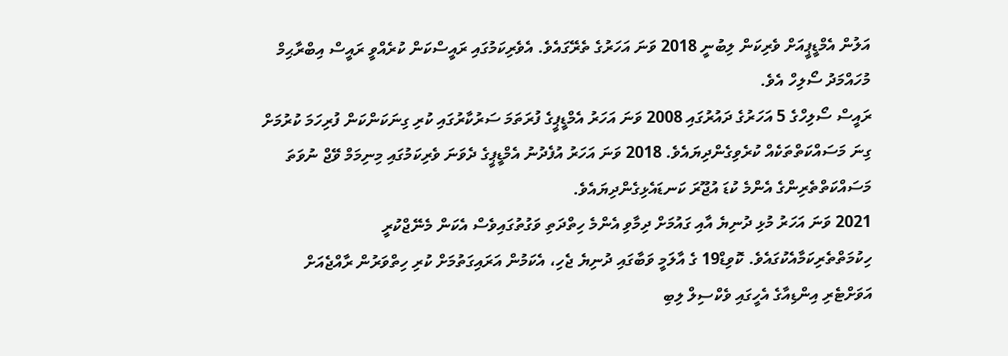އަލުން އެމްޑީޕީއަށް ވެރިކަން ލިބުނީ 2018 ވަނަ އަހަރުގެ ތެރޭގައެވެ. އެވެރިކަމުގައި ރައީސްކަން ކުރެއްވީ ރައީސް އިބްރާޙިމް މުހައްމަދު ސޯލިހް އެވެ.
ރައީސް ސޯލިހްގެ 5 އަހަރުގެ ދައުރުގައި 2008 ވަނަ އަހަރު އެމްޑީޕީގެ ފުރަތަމަ ސަރުކާރުގައި ކުރި ގިނަކަންކަން ފުރިހަމަ ކުރުމަށް ގިނަ މަސައްކަތްތަކެއް ކުރެވިގެންދިޔައެވެ. 2018 ވަނަ އަހަރު އުފެދުނު އެމްޑީޕީގެ ދެވަނަ ވެރިކަމުގައި މިނިމަމް ވޭޖް ނުވަތަ މަސައްކަތްތެރިންގެ އެންމެ ކުޑަ އުޖޫރަ ކަނޑައެޅިގެންދިޔައެވެ.
2021 ވަނަ އަހަރު މުޅި ދުނިޔެ އާއި ގައުމަށް ދިމާވި އެންމެ ހިތްދަތި ވަގުތުގައިވެސް އެކަން މެނޭޖްކުރީ ހިކުމަތްތެރިކަމާއެކުގައެވެ. ކޮވިޑް19 ގެ އާލަމީ ވަބާގައި ދުނިޔެ ޖެހި، އެކަމުން އަރައިގަތުމަށް ކުރި ހިތްވަރުން ރާއްޖެއަށް އަވަށްޓެރި އިންޑިއާގެ އެހީގައި ވެކްސިލް ލިބި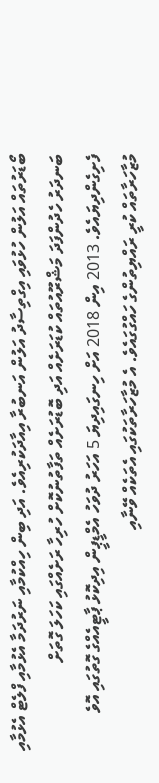ބޯޑަރުތައް އަލުން ހުޅުވައި އިގްތިސާދު އަލުން އަނބުރާ އިއާދަކުރިއެވެ. އަދި ބިން ހިއްކުމާއި ނަރުދަމާ އެޅުމާއި ފްލެޓް އެޅުމާއި ބަނދަރު ހެދުންފަދަ މަޝްރޫއުތައް ކުޑަރަށެއް އަދި ބޮޑުރަށެއް ތަފާތުނުކޮށް ހުރިހާ ރަށެއްގައި ކަހަލަ ގޮތަށް ފެށިގެންދިޔައެވެ. 2013 އިން 2018 އަށް ހިނގައިދިޔަ 5 އަހަރު ދުވަހު އެމްޑީޕީން އިދިކޮޅު ޕާޓީއެއްގެ ގޮތުގައި އޮވެ މުޒާހަރާތައް ކުރީ ރައްޔިތުންގެ ހައްގުގައެވެ. އެ މުޒާހަރާތަކުގައި އެތަކެއް ވޭނާއި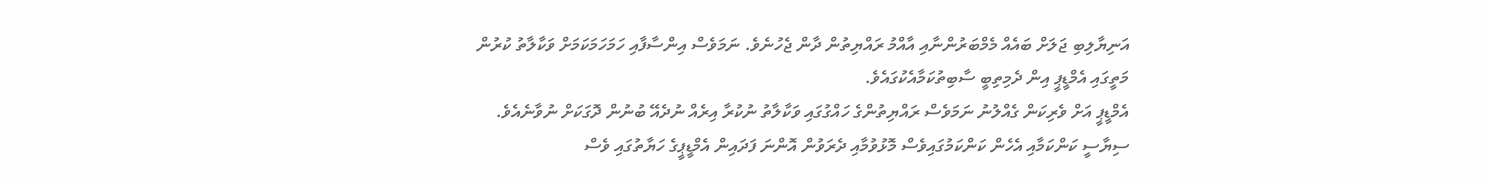އަނިޔާލިބި ޖަލަށް ބައެއް މެމްބަރުންނާއި އާއްމު ރައްޔިތުން ދާން ޖެހުނެވެ. ނަމަވެސް އިންސާފާއި ހަމަހަމަކަމަށް ވަކާލާތު ކުރުން މަތީގައި އެމްޑީޕީ އިން ދެމިތިބީ ސާބިތުކަމާއެކުގައެވެ.
އެމްޑީޕީ އަށް ވެރިކަން ގެއްލުނު ނަމަވެސް ރައްޔިތުންގެ ހައްގުގައި ވަކާލާތު ނުކުރާ އިރެއް ނުދެއޭ ބުނުން ދޮގަކަށް ނުވާނެއެވެ.
ސިޔާސީ ކަންކަމާއި އެހެން ކަންކަމުގައިވެސް މޮޅުވުމާއި ދެރަވުން އޮންނަ ފަދައިން އެމްޑީޕީގެ ހަޔާތުގައި ވެސް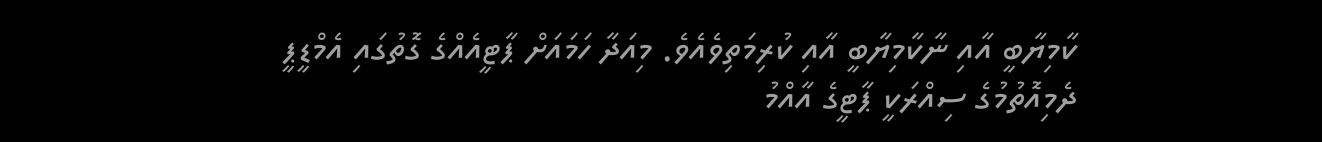ކާމިޔާބީ އާއި ނާކާމިޔާބީ އާއި ކުރިމަތިވެއެވެ. މިއަދާ ހަމައަށް ޕާޓީއެއްގެ ގޮތުގައި އެމްޑީޕީ ދެމިއޮތުމުގެ ސިއްރަކީ ޕާޓީގެ އާއްމު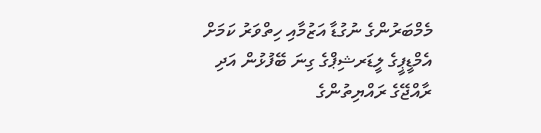މެމްބަރުންގެ ނުގުޑާ އަޒުމާއި ހިތްވަރު ކަމަށް އެމްޑީޕީގެ ލީޑަރޝިޕްގެ ގިނަ ބޭފުޅުން އަދި ރާއްޖޭގެ ރައްޔިތުންގެ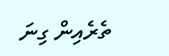ތެރެއިން ގިނަ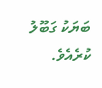ބަޔަކު ގަބޫލު ކުރެއެވެ.